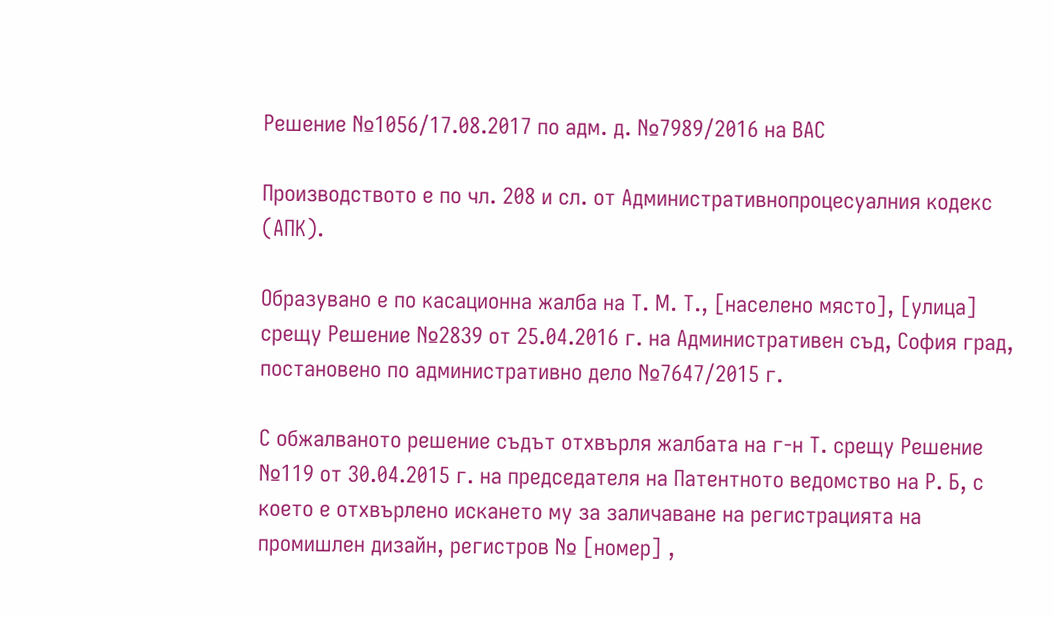Решение №1056/17.08.2017 по адм. д. №7989/2016 на ВАС

Производството е по чл. 208 и сл. от Административнопроцесуалния кодекс (АПК).

Образувано е по касационна жалба на Т. М. Т., [населено място], [улица] срещу Решение №2839 от 25.04.2016 г. на Административен съд, София град, постановено по административно дело №7647/2015 г.

С обжалваното решение съдът отхвърля жалбата на г-н Т. срещу Решение №119 от 30.04.2015 г. на председателя на Патентното ведомство на Р. Б, с което е отхвърлено искането му за заличаване на регистрацията на промишлен дизайн, регистров № [номер] ,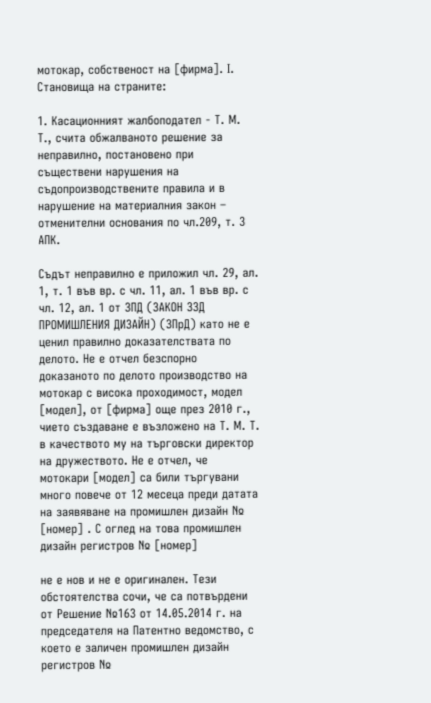мотокар, собственост на [фирма]. І. Становища на страните:

1. Касационният жалбоподател - Т. М. Т., счита обжалваното решение за неправилно, постановено при съществени нарушения на съдопроизводствените правила и в нарушение на материалния закон – отменителни основания по чл.209, т. 3 АПК.

Съдът неправилно е приложил чл. 29, ал. 1, т. 1 във вр. с чл. 11, ал. 1 във вр. с чл. 12, ал. 1 от ЗПД (ЗАКОН ЗЗД ПРОМИШЛЕНИЯ ДИЗАЙН) (ЗПрД) като не е ценил правилно доказателствата по делото. Не е отчел безспорно доказаното по делото производство на мотокар с висока проходимост, модел [модел], от [фирма] още през 2010 г., чието създаване е възложено на Т. М. Т. в качеството му на търговски директор на дружеството. Не е отчел, че мотокари [модел] са били търгувани много повече от 12 месеца преди датата на заявяване на промишлен дизайн № [номер] . С оглед на това промишлен дизайн регистров № [номер]

не е нов и не е оригинален. Тези обстоятелства сочи, че са потвърдени от Решение №163 от 14.05.2014 г. на председателя на Патентно ведомство, с което е заличен промишлен дизайн регистров №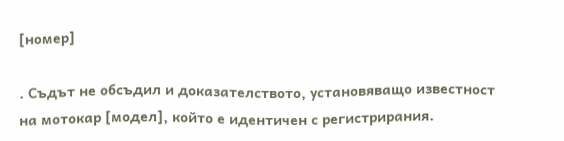[номер]

. Съдът не обсъдил и доказателството, установяващо известност на мотокар [модел], който е идентичен с регистрирания.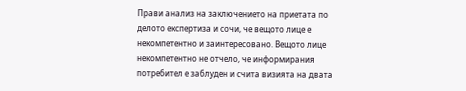Прави анализ на заключението на приетата по делото експертиза и сочи, че вещото лице е некомпетентно и заинтересовано. Вещото лице некомпетентно не отчело, че информирания потребител е заблуден и счита визията на двата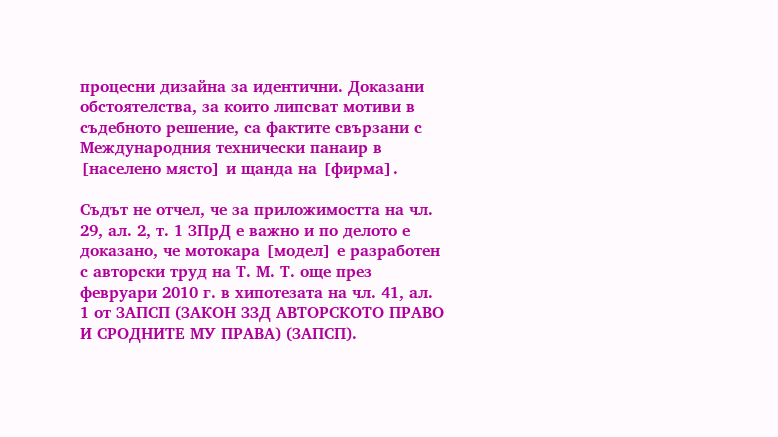процесни дизайна за идентични. Доказани обстоятелства, за които липсват мотиви в съдебното решение, са фактите свързани с Международния технически панаир в [населено място] и щанда на [фирма].

Съдът не отчел, че за приложимостта на чл. 29, ал. 2, т. 1 ЗПрД е важно и по делото е доказано, че мотокара [модел] е разработен с авторски труд на Т. М. Т. още през февруари 2010 г. в хипотезата на чл. 41, ал. 1 от ЗАПСП (ЗАКОН ЗЗД АВТОРСКОТО ПРАВО И СРОДНИТЕ МУ ПРАВА) (ЗАПСП).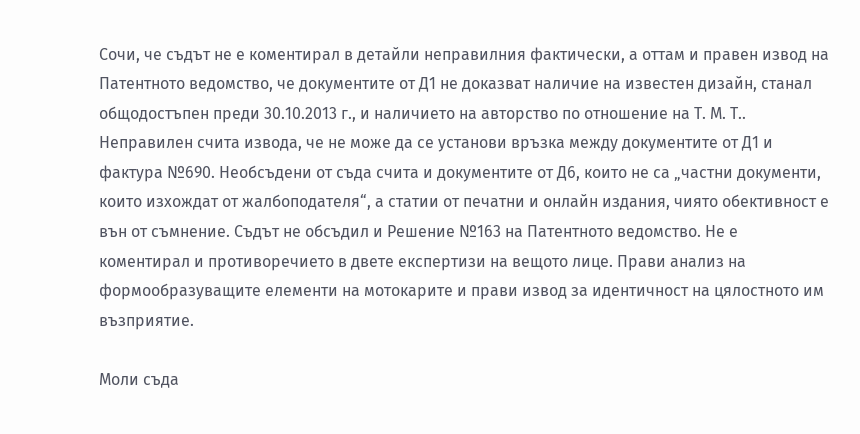Сочи, че съдът не е коментирал в детайли неправилния фактически, а оттам и правен извод на Патентното ведомство, че документите от Д1 не доказват наличие на известен дизайн, станал общодостъпен преди 30.10.2013 г., и наличието на авторство по отношение на Т. М. Т.. Неправилен счита извода, че не може да се установи връзка между документите от Д1 и фактура №690. Необсъдени от съда счита и документите от Д6, които не са „частни документи, които изхождат от жалбоподателя“, а статии от печатни и онлайн издания, чиято обективност е вън от съмнение. Съдът не обсъдил и Решение №163 на Патентното ведомство. Не е коментирал и противоречието в двете експертизи на вещото лице. Прави анализ на формообразуващите елементи на мотокарите и прави извод за идентичност на цялостното им възприятие.

Моли съда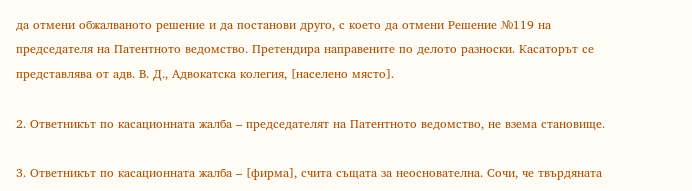да отмени обжалваното решение и да постанови друго, с което да отмени Решение №119 на председателя на Патентното ведомство. Претендира направените по делото разноски. Касаторът се представлява от адв. В. Д., Адвокатска колегия, [населено място].

2. Ответникът по касационната жалба – председателят на Патентното ведомство, не взема становище.

3. Ответникът по касационната жалба – [фирма], счита същата за неоснователна. Сочи, че твърдяната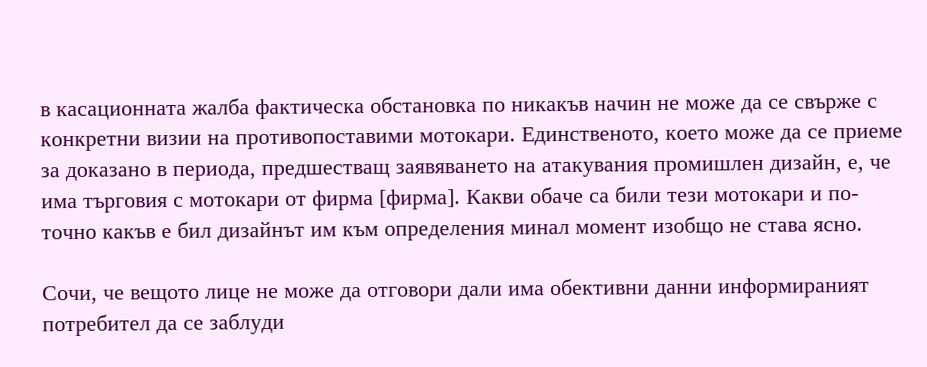в касационната жалба фактическа обстановка по никакъв начин не може да се свърже с конкретни визии на противопоставими мотокари. Единственото, което може да се приеме за доказано в периода, предшестващ заявяването на атакувания промишлен дизайн, е, че има търговия с мотокари от фирма [фирма]. Какви обаче са били тези мотокари и по-точно какъв е бил дизайнът им към определения минал момент изобщо не става ясно.

Сочи, че вещото лице не може да отговори дали има обективни данни информираният потребител да се заблуди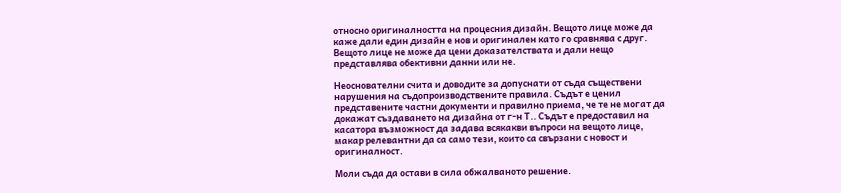относно оригиналността на процесния дизайн. Вещото лице може да каже дали един дизайн е нов и оригинален като го сравнява с друг. Вещото лице не може да цени доказателствата и дали нещо представлява обективни данни или не.

Неоснователни счита и доводите за допуснати от съда съществени нарушения на съдопроизводствените правила. Съдът е ценил представените частни документи и правилно приема, че те не могат да докажат създаването на дизайна от г-н Т.. Съдът е предоставил на касатора възможност да задава всякакви въпроси на вещото лице, макар релевантни да са само тези, които са свързани с новост и оригиналност.

Моли съда да остави в сила обжалваното решение.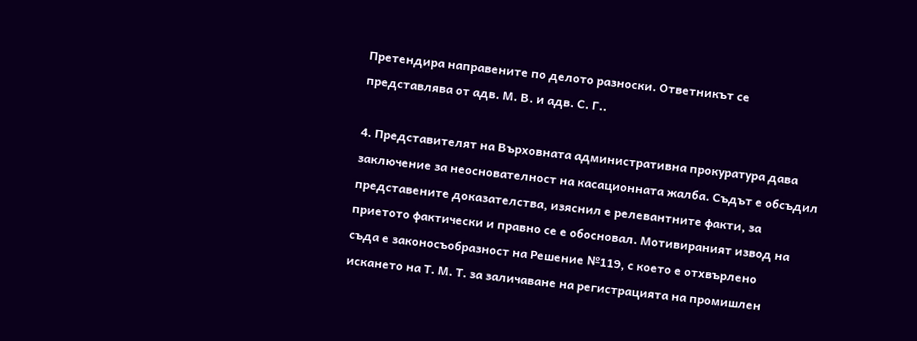Претендира направените по делото разноски. Ответникът се представлява от адв. М. В. и адв. С. Г..

4. Представителят на Върховната административна прокуратура дава заключение за неоснователност на касационната жалба. Съдът е обсъдил представените доказателства, изяснил е релевантните факти, за приетото фактически и правно се е обосновал. Мотивираният извод на съда е законосъобразност на Решение №119, с което е отхвърлено искането на Т. М. Т. за заличаване на регистрацията на промишлен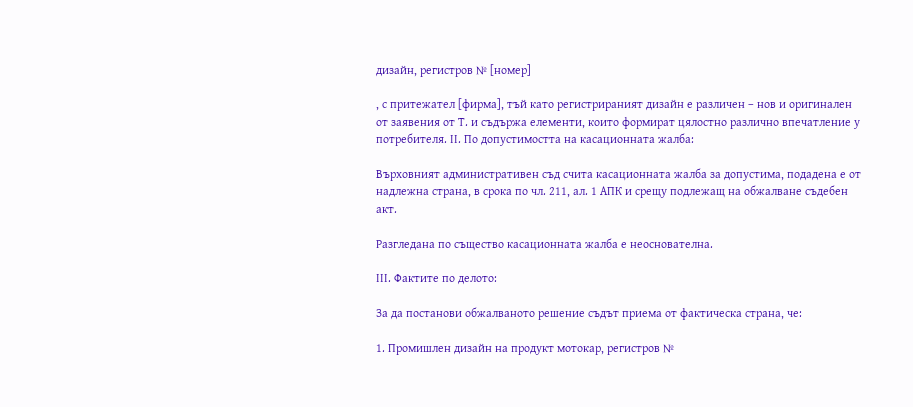дизайн, регистров № [номер]

, с притежател [фирма], тъй като регистрираният дизайн е различен – нов и оригинален от заявения от Т. и съдържа елементи, които формират цялостно различно впечатление у потребителя. ІІ. По допустимостта на касационната жалба:

Върховният административен съд счита касационната жалба за допустима, подадена е от надлежна страна, в срока по чл. 211, ал. 1 АПК и срещу подлежащ на обжалване съдебен акт.

Разгледана по същество касационната жалба е неоснователна.

ІІІ. Фактите по делото:

За да постанови обжалваното решение съдът приема от фактическа страна, че:

1. Промишлен дизайн на продукт мотокар, регистров №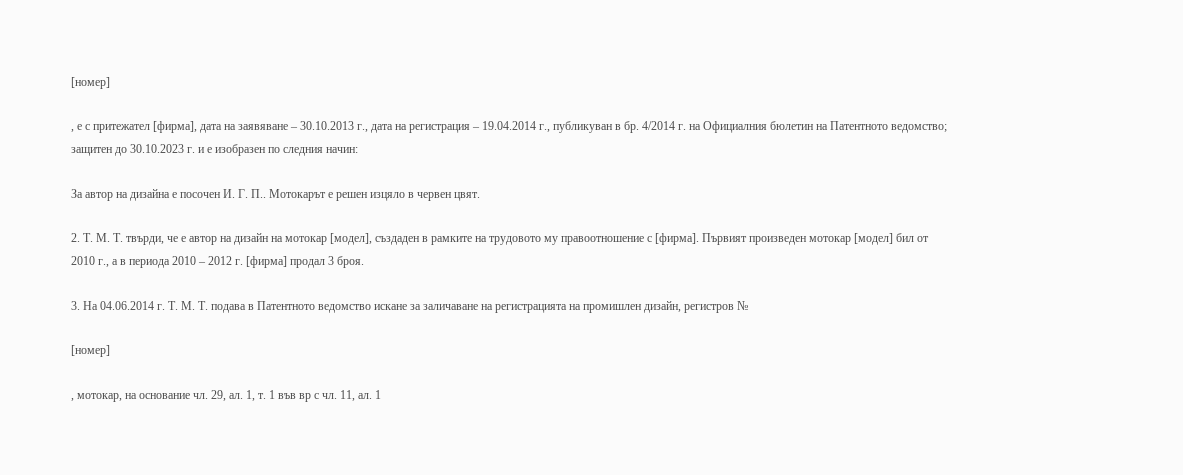[номер]

, е с притежател [фирма], дата на заявяване – 30.10.2013 г., дата на регистрация – 19.04.2014 г., публикуван в бр. 4/2014 г. на Официалния бюлетин на Патентното ведомство; защитен до 30.10.2023 г. и е изобразен по следния начин:

За автор на дизайна е посочен И. Г. П.. Мотокарът е решен изцяло в червен цвят.

2. Т. М. Т. твърди, че е автор на дизайн на мотокар [модел], създаден в рамките на трудовото му правоотношение с [фирма]. Първият произведен мотокар [модел] бил от 2010 г., а в периода 2010 – 2012 г. [фирма] продал 3 броя.

3. На 04.06.2014 г. Т. М. Т. подава в Патентното ведомство искане за заличаване на регистрацията на промишлен дизайн, регистров №

[номер]

, мотокар, на основание чл. 29, ал. 1, т. 1 във вр с чл. 11, ал. 1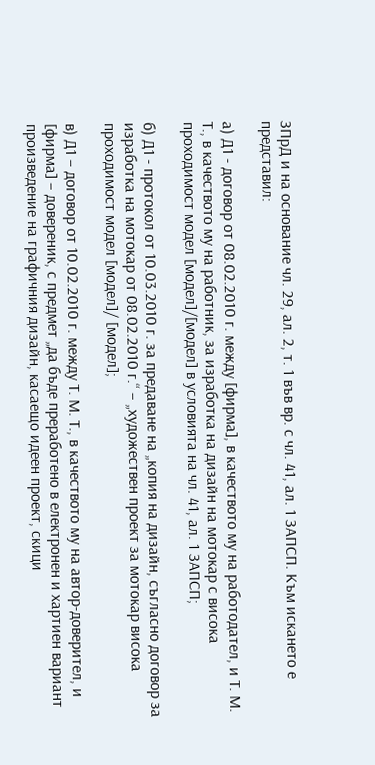ЗПрД и на основание чл. 29, ал. 2, т. 1 във вр. с чл. 41, ал. 1 ЗАПСП. Към искането е представил:

а) Д1 - договор от 08.02.2010 г. между [фирма], в качеството му на работодател, и Т. М. Т., в качеството му на работник, за изработка на дизайн на мотокар с висока проходимост модел [модел]/[модел] в условията на чл. 41, ал. 1 ЗАПСП;

б) Д1 - протокол от 10.03.2010 г. за предаване на „копия на дизайн, съгласно договор за изработка на мотокар от 08.02.2010 г.“ – „художествен проект за мотокар висока проходимост модел [модел]/ [модел];

в) Д1 – договор от 10.02.2010 г. между Т. М. Т., в качеството му на автор-доверител, и [фирма] – довереник, с предмет „да бъде преработено в електронен и хартиен вариант произведение на графичния дизайн, касаещо идеен проект, скици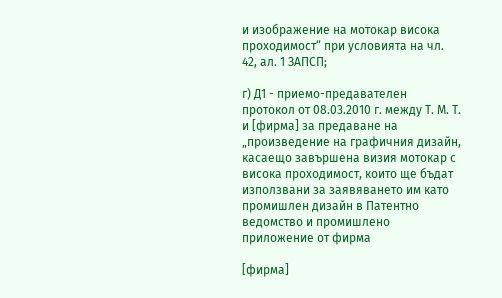и изображение на мотокар висока проходимост“ при условията на чл. 42, ал. 1 ЗАПСП;

г) Д1 - приемо-предавателен протокол от 08.03.2010 г. между Т. М. Т. и [фирма] за предаване на „произведение на графичния дизайн, касаещо завършена визия мотокар с висока проходимост, които ще бъдат използвани за заявяването им като промишлен дизайн в Патентно ведомство и промишлено приложение от фирма

[фирма]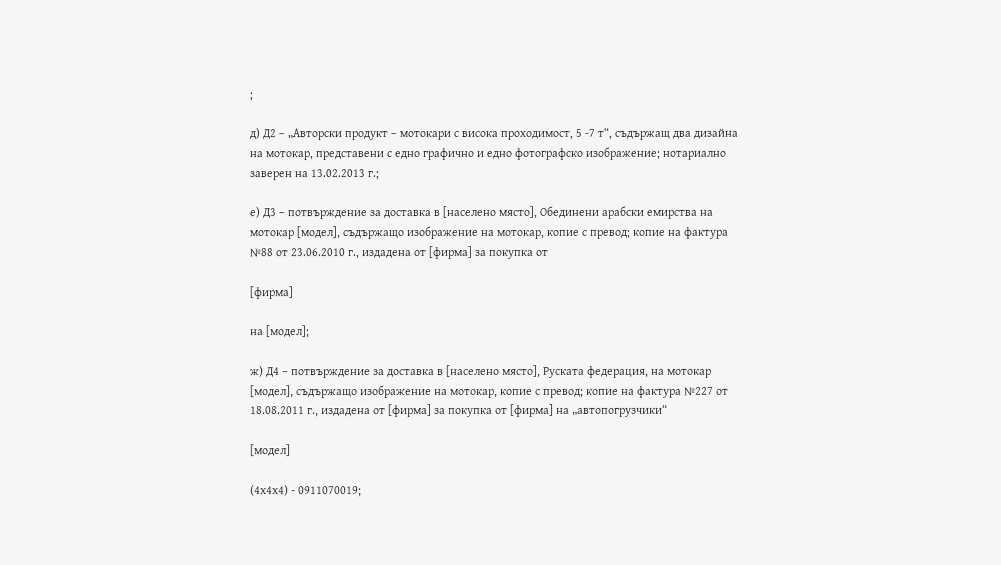;

д) Д2 – „Авторски продукт – мотокари с висока проходимост, 5 -7 т“, съдържащ два дизайна на мотокар, представени с едно графично и едно фотографско изображение; нотариално заверен на 13.02.2013 г.;

е) Д3 – потвърждение за доставка в [населено място], Обединени арабски емирства на мотокар [модел], съдържащо изображение на мотокар, копие с превод; копие на фактура №88 от 23.06.2010 г., издадена от [фирма] за покупка от

[фирма]

на [модел];

ж) Д4 – потвърждение за доставка в [населено място], Руската федерация, на мотокар [модел], съдържащо изображение на мотокар, копие с превод; копие на фактура №227 от 18.08.2011 г., издадена от [фирма] за покупка от [фирма] на „автопогрузчики“

[модел]

(4х4х4) - 0911070019;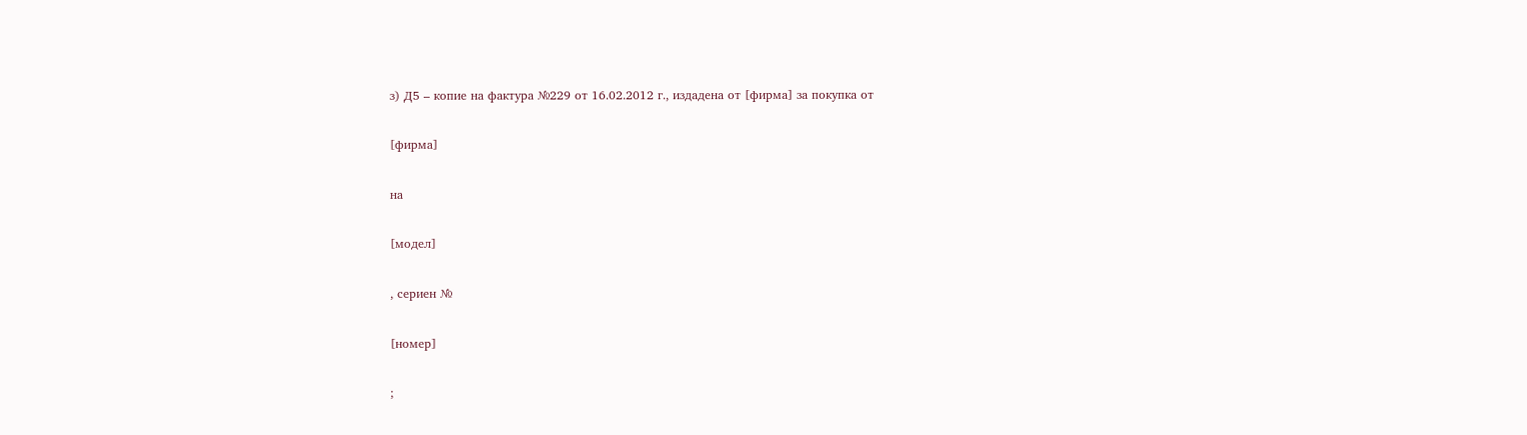з) Д5 – копие на фактура №229 от 16.02.2012 г., издадена от [фирма] за покупка от

[фирма]

на

[модел]

, сериен №

[номер]

;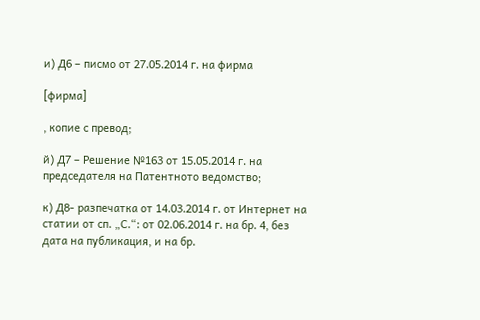и) Д6 – писмо от 27.05.2014 г. на фирма

[фирма]

, копие с превод;

й) Д7 – Решение №163 от 15.05.2014 г. на председателя на Патентното ведомство;

к) Д8- разпечатка от 14.03.2014 г. от Интернет на статии от сп. „С.“: от 02.06.2014 г. на бр. 4, без дата на публикация, и на бр.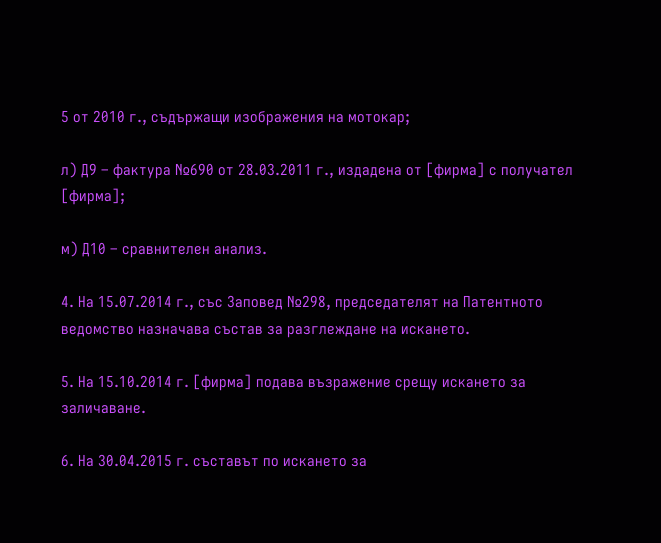5 от 2010 г., съдържащи изображения на мотокар;

л) Д9 – фактура №690 от 28.03.2011 г., издадена от [фирма] с получател [фирма];

м) Д10 – сравнителен анализ.

4. На 15.07.2014 г., със Заповед №298, председателят на Патентното ведомство назначава състав за разглеждане на искането.

5. На 15.10.2014 г. [фирма] подава възражение срещу искането за заличаване.

6. На 30.04.2015 г. съставът по искането за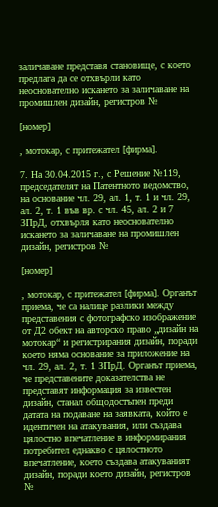заличаване представя становище, с което предлага да се отхвърли като неоснователно искането за заличаване на промишлен дизайн, регистров №

[номер]

, мотокар, с притежател [фирма].

7. На 30.04.2015 г., с Решение №119, председателят на Патентното ведомство, на основание чл. 29, ал. 1, т. 1 и чл. 29, ал. 2, т. 1 във вр. с чл. 45, ал. 2 и 7 ЗПрД, отхвърля като неоснователно искането за заличаване на промишлен дизайн, регистров №

[номер]

, мотокар, с притежател [фирма]. Органът приема, че са налице разлики между представения с фотографско изображение от Д2 обект на авторско право „дизайн на мотокар“ и регистрирания дизайн, поради което няма основание за приложение на чл. 29, ал. 2, т. 1 ЗПрД. Органът приема, че представените доказателства не представят информация за известен дизайн, станал общодостъпен преди датата на подаване на заявката, който е идентичен на атакувания, или създава цялостно впечатление в информирания потребител еднакво с цялостното впечатление, което създава атакуваният дизайн, поради което дизайн, регистров №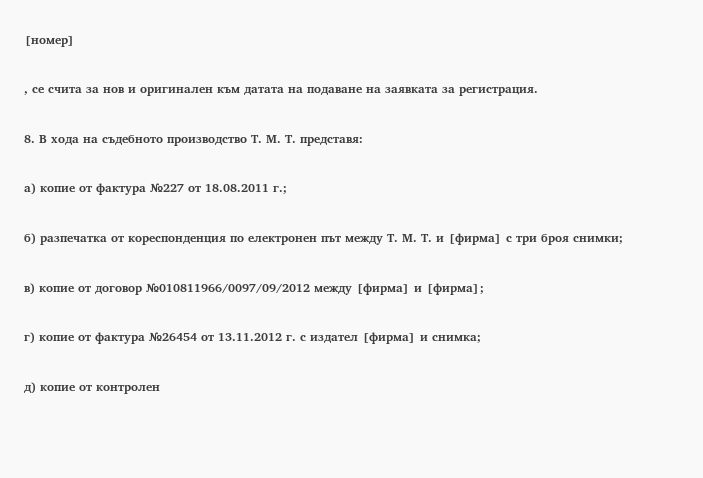[номер]

, се счита за нов и оригинален към датата на подаване на заявката за регистрация.

8. В хода на съдебното производство Т. М. Т. представя:

а) копие от фактура №227 от 18.08.2011 г.;

б) разпечатка от кореспонденция по електронен път между Т. М. Т. и [фирма] с три броя снимки;

в) копие от договор №010811966/0097/09/2012 между [фирма] и [фирма];

г) копие от фактура №26454 от 13.11.2012 г. с издател [фирма] и снимка;

д) копие от контролен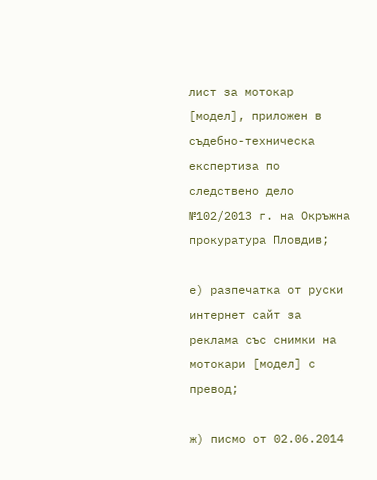лист за мотокар [модел], приложен в съдебно-техническа експертиза по следствено дело №102/2013 г. на Окръжна прокуратура Пловдив;

е) разпечатка от руски интернет сайт за реклама със снимки на мотокари [модел] с превод;

ж) писмо от 02.06.2014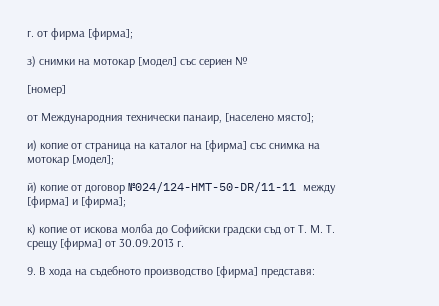г. от фирма [фирма];

з) снимки на мотокар [модел] със сериен №

[номер]

от Международния технически панаир, [населено място];

и) копие от страница на каталог на [фирма] със снимка на мотокар [модел];

й) копие от договор №024/124-HMT-50-DR/11-11 между [фирма] и [фирма];

к) копие от искова молба до Софийски градски съд от Т. М. Т. срещу [фирма] от 30.09.2013 г.

9. В хода на съдебното производство [фирма] представя: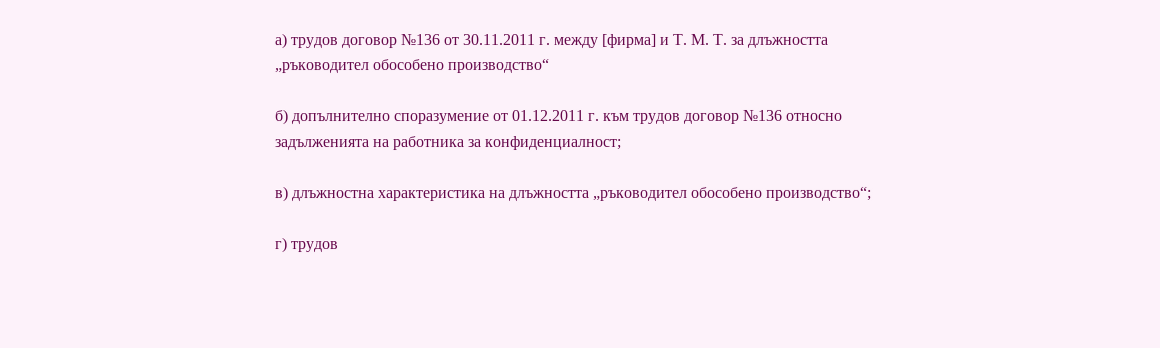а) трудов договор №136 от 30.11.2011 г. между [фирма] и Т. М. Т. за длъжността „ръководител обособено производство“

б) допълнително споразумение от 01.12.2011 г. към трудов договор №136 относно задълженията на работника за конфиденциалност;

в) длъжностна характеристика на длъжността „ръководител обособено производство“;

г) трудов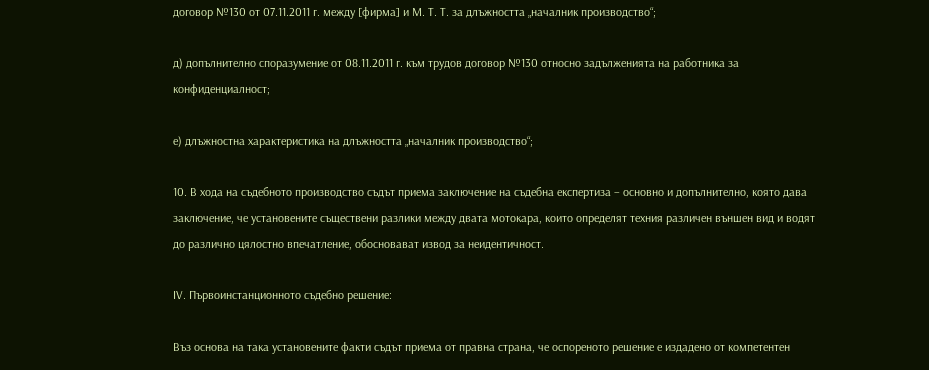договор №130 от 07.11.2011 г. между [фирма] и М. Т. Т. за длъжността „началник производство“;

д) допълнително споразумение от 08.11.2011 г. към трудов договор №130 относно задълженията на работника за конфиденциалност;

е) длъжностна характеристика на длъжността „началник производство“;

10. В хода на съдебното производство съдът приема заключение на съдебна експертиза – основно и допълнително, която дава заключение, че установените съществени разлики между двата мотокара, които определят техния различен външен вид и водят до различно цялостно впечатление, обосновават извод за неидентичност.

ІV. Първоинстанционното съдебно решение:

Въз основа на така установените факти съдът приема от правна страна, че оспореното решение е издадено от компетентен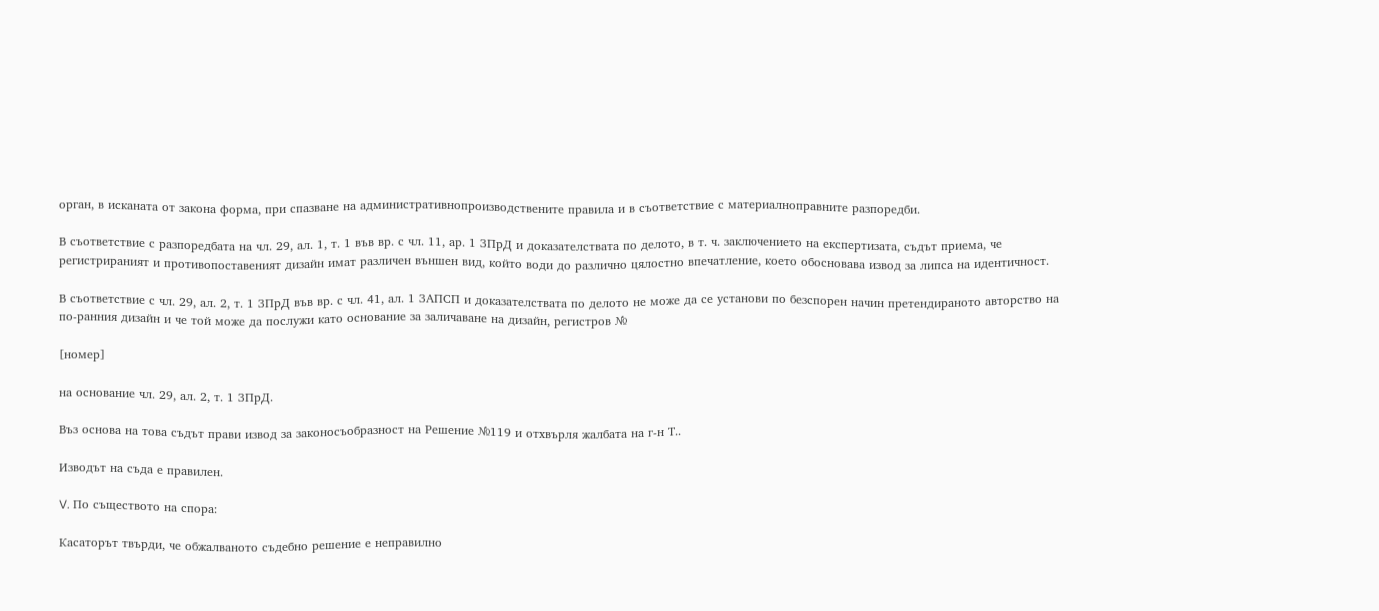орган, в исканата от закона форма, при спазване на административнопроизводствените правила и в съответствие с материалноправните разпоредби.

В съответствие с разпоредбата на чл. 29, ал. 1, т. 1 във вр. с чл. 11, ар. 1 ЗПрД и доказателствата по делото, в т. ч. заключението на експертизата, съдът приема, че регистрираният и противопоставеният дизайн имат различен външен вид, който води до различно цялостно впечатление, което обосновава извод за липса на идентичност.

В съответствие с чл. 29, ал. 2, т. 1 ЗПрД във вр. с чл. 41, ал. 1 ЗАПСП и доказателствата по делото не може да се установи по безспорен начин претендираното авторство на по-ранния дизайн и че той може да послужи като основание за заличаване на дизайн, регистров №

[номер]

на основание чл. 29, ал. 2, т. 1 ЗПрД.

Въз основа на това съдът прави извод за законосъобразност на Решение №119 и отхвърля жалбата на г-н Т..

Изводът на съда е правилен.

V. По съществото на спора:

Касаторът твърди, че обжалваното съдебно решение е неправилно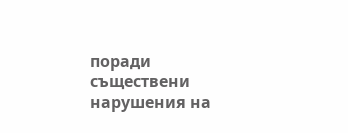поради съществени нарушения на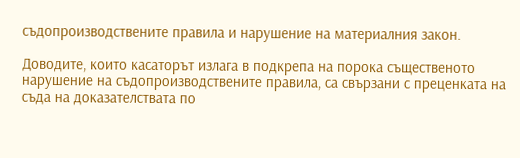съдопроизводствените правила и нарушение на материалния закон.

Доводите, които касаторът излага в подкрепа на порока същественото нарушение на съдопроизводствените правила, са свързани с преценката на съда на доказателствата по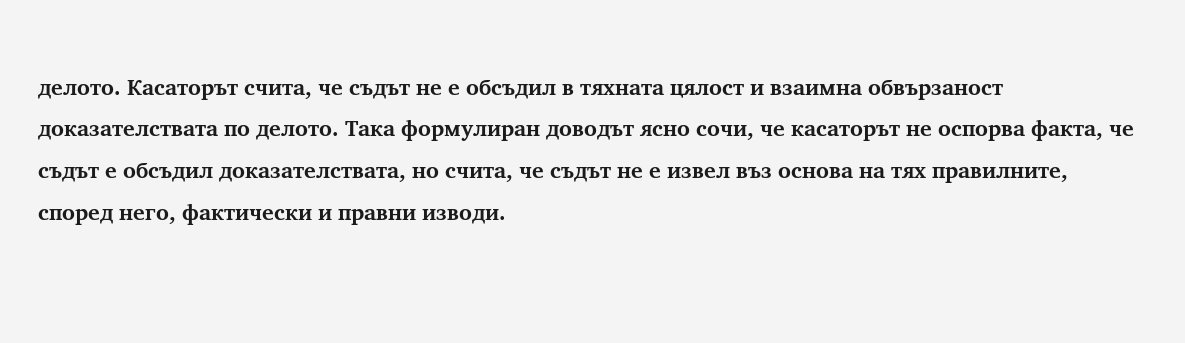делото. Касаторът счита, че съдът не е обсъдил в тяхната цялост и взаимна обвързаност доказателствата по делото. Така формулиран доводът ясно сочи, че касаторът не оспорва факта, че съдът е обсъдил доказателствата, но счита, че съдът не е извел въз основа на тях правилните, според него, фактически и правни изводи.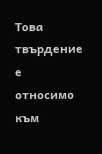Това твърдение е относимо към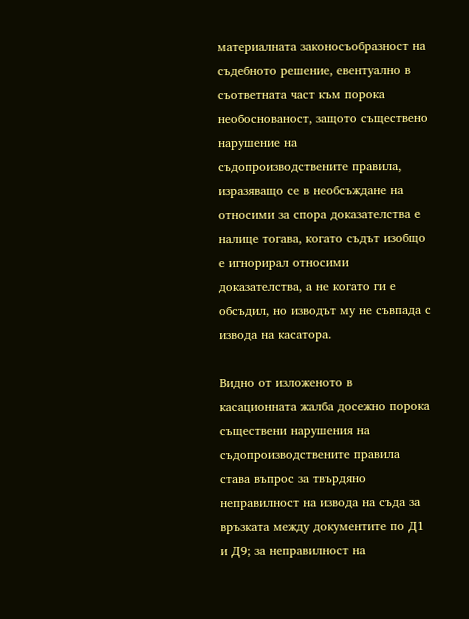материалната законосъобразност на съдебното решение, евентуално в съответната част към порока необоснованост, защото съществено нарушение на съдопроизводствените правила, изразяващо се в необсъждане на относими за спора доказателства е налице тогава, когато съдът изобщо е игнорирал относими доказателства, а не когато ги е обсъдил, но изводът му не съвпада с извода на касатора.

Видно от изложеното в касационната жалба досежно порока съществени нарушения на съдопроизводствените правила става въпрос за твърдяно неправилност на извода на съда за връзката между документите по Д1 и Д9; за неправилност на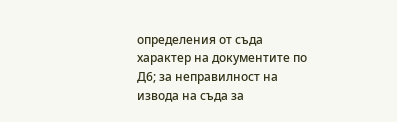определения от съда характер на документите по Д6; за неправилност на извода на съда за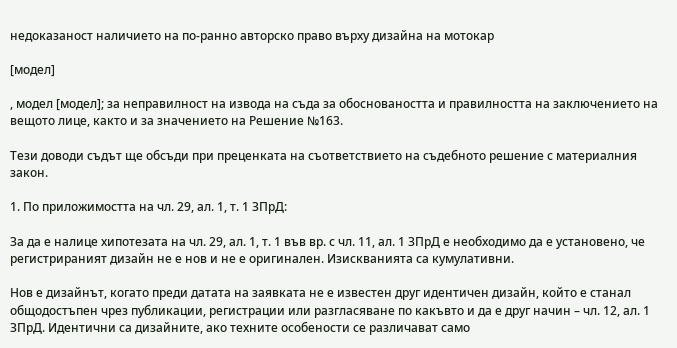недоказаност наличието на по-ранно авторско право върху дизайна на мотокар

[модел]

, модел [модел]; за неправилност на извода на съда за обосноваността и правилността на заключението на вещото лице, както и за значението на Решение №163.

Тези доводи съдът ще обсъди при преценката на съответствието на съдебното решение с материалния закон.

1. По приложимостта на чл. 29, ал. 1, т. 1 ЗПрД:

За да е налице хипотезата на чл. 29, ал. 1, т. 1 във вр. с чл. 11, ал. 1 ЗПрД е необходимо да е установено, че регистрираният дизайн не е нов и не е оригинален. Изискванията са кумулативни.

Нов е дизайнът, когато преди датата на заявката не е известен друг идентичен дизайн, който е станал общодостъпен чрез публикации, регистрации или разгласяване по какъвто и да е друг начин – чл. 12, ал. 1 ЗПрД. Идентични са дизайните, ако техните особености се различават само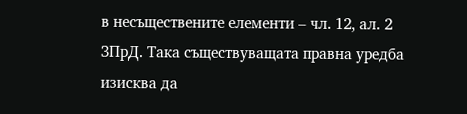в несъществените елементи – чл. 12, ал. 2 ЗПрД. Така съществуващата правна уредба изисква да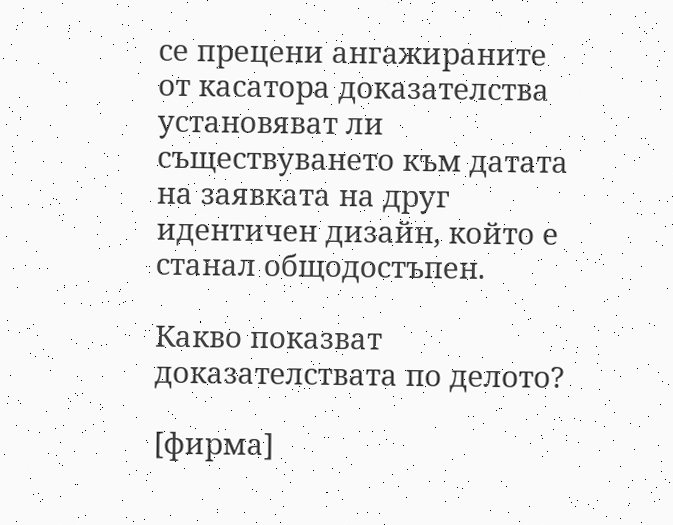се прецени ангажираните от касатора доказателства установяват ли съществуването към датата на заявката на друг идентичен дизайн, който е станал общодостъпен.

Какво показват доказателствата по делото?

[фирма]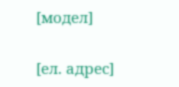[модел]

[ел. адрес]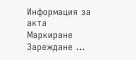Информация за акта
Маркиране
Зареждане ...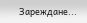Зареждане...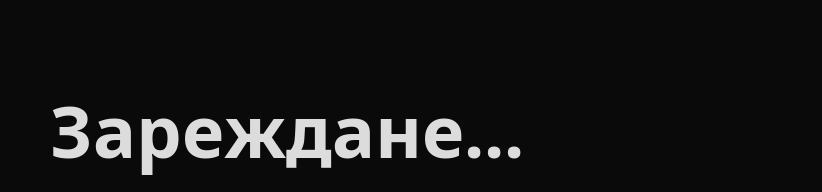Зареждане...